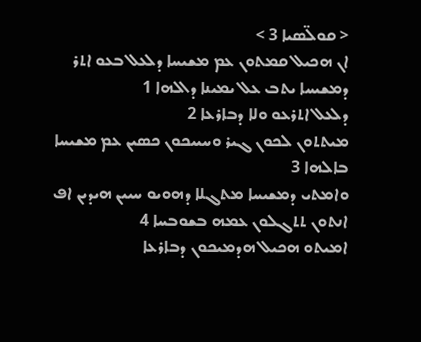< ܩܘܠ̈ܣܝܐ 3 >
ܐܢ ܗܟܝܠ ܩܡܬܘܢ ܥܡ ܡܫܝܚܐ ܕܠܥܠ ܒܥܘ ܐܬܪ ܕܡܫܝܚܐ ܝܬܒ ܥܠ ܝܡܝܢܐ ܕܐܠܗܐ 1
ܕܠܥܠ ܐܬܪܥܘ ܘܠܐ ܕܒܐܪܥܐ 2
ܡܝܬܬܘܢ ܠܟܘܢ ܓܝܪ ܘܚܝܝܟܘܢ ܟܤܝܢ ܥܡ ܡܫܝܚܐ ܒܐܠܗܐ 3
ܘܐܡܬܝ ܕܡܫܝܚܐ ܡܬܓܠܐ ܕܗܘܝܘ ܚܝܝܢ ܗܝܕܝܢ ܐܦ ܐܢܬܘܢ ܬܬܓܠܘܢ ܥܡܗ ܒܫܘܒܚܐ 4
ܐܡܝܬܘ ܗܟܝܠ ܗܕܡܝܟܘܢ ܕܒܐܪܥܐ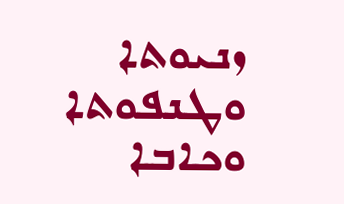ܙܢܝܘܬܐ ܘܛܢܦܘܬܐ ܘܟܐܒܐ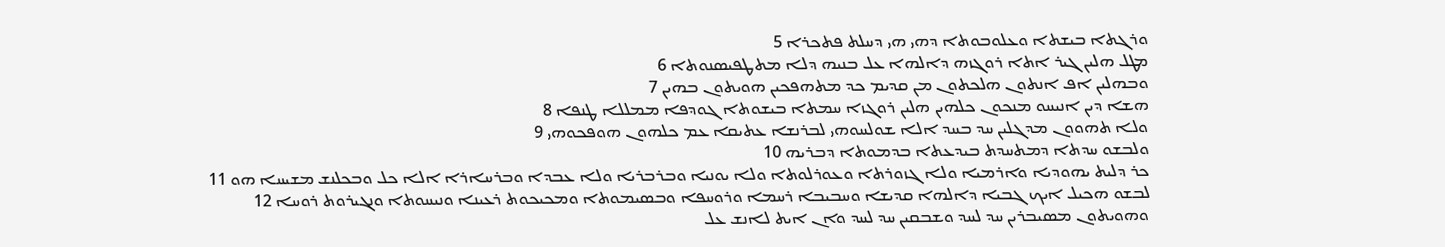ܘܪܓܬܐ ܒܝܫܬܐ ܘܥܠܘܒܘܬܐ ܕܗܝ ܗܝ ܕܚܠܬ ܦܬܟܪܐ 5
ܡܛܠ ܗܠܝܢ ܓܝܪ ܐܬܐ ܪܘܓܙܗ ܕܐܠܗܐ ܥܠ ܒܢܝܗ ܕܠܐ ܡܬܛܦܝܤܢܘܬܐ 6
ܘܒܗܠܝܢ ܐܦ ܐܢܬܘܢ ܗܠܟܬܘܢ ܡܢ ܩܕܝܡ ܟܕ ܡܬܗܦܟܝܢ ܗܘܝܬܘܢ ܒܗܝܢ 7
ܗܫܐ ܕܝܢ ܐܢܝܚܘ ܡܢܟܘܢ ܟܠܗܝܢ ܗܠܝܢ ܪܘܓܙܐ ܚܡܬܐ ܒܝܫܘܬܐ ܓܘܕܦܐ ܡܡܠܠܐ ܛܢܦܐ 8
ܘܠܐ ܬܗܘܘܢ ܡܕܓܠܝܢ ܚܕ ܒܚܕ ܐܠܐ ܫܘܠܚܘܗܝ ܠܒܪܢܫܐ ܥܬܝܩܐ ܥܡ ܟܠܗܘܢ ܗܘܦܟܘܗܝ 9
ܘܠܒܫܘ ܚܕܬܐ ܕܡܬܚܕܬ ܒܝܕܥܬܐ ܒܕܡܘܬܐ ܕܒܪܝܗ 10
ܟܪ ܕܠܝܬ ܝܗܘܕܝܐ ܘܐܪܡܝܐ ܘܠܐ ܓܙܘܪܬܐ ܘܥܘܪܠܘܬܐ ܘܠܐ ܝܘܢܝܐ ܘܒܪܒܪܝܐ ܘܠܐ ܥܒܕܐ ܘܒܪܚܐܪܐ ܐܠܐ ܟܠ ܘܒܟܠܢܫ ܡܫܝܚܐ ܗܘ 11
ܠܒܫܘ ܗܟܝܠ ܐܝܟ ܓܒܝܐ ܕܐܠܗܐ ܩܕܝܫܐ ܘܚܒܝܒܐ ܪܚܡܐ ܘܪܘܚܦܐ ܘܒܤܝܡܘܬܐ ܘܡܟܝܟܘܬ ܪܥܝܢܐ ܘܢܝܚܘܬܐ ܘܢܓܝܪܘܬ ܪܘܚܐ 12
ܘܗܘܝܬܘܢ ܡܤܝܒܪܝܢ ܚܕ ܠܚܕ ܘܫܒܩܝܢ ܚܕ ܠܚܕ ܘܐܢ ܐܝܬ ܠܐܢܫ ܥܠ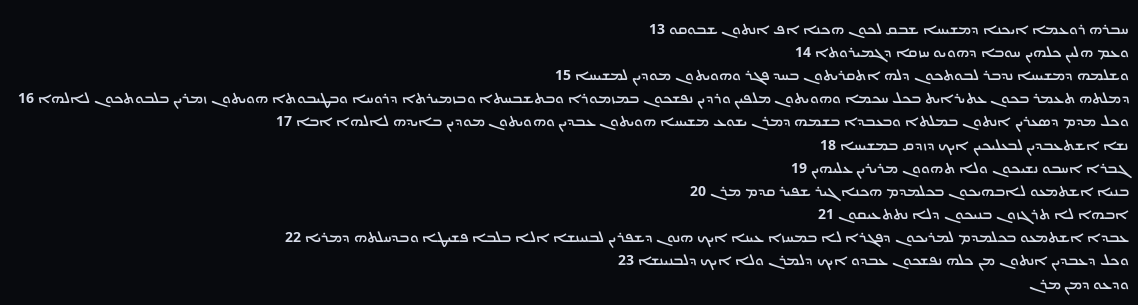ܚܒܪܗ ܪܘܥܡܐ ܐܝܟܢܐ ܕܡܫܝܚܐ ܫܒܩ ܠܟܘܢ ܗܟܢܐ ܐܦ ܐܢܬܘܢ ܫܒܘܩܘ 13
ܘܥܡ ܗܠܝܢ ܟܠܗܝܢ ܚܘܒܐ ܕܗܘܝܘ ܚܙܩܐ ܕܓܡܝܪܘܬܐ 14
ܘܫܠܡܗ ܕܡܫܝܚܐ ܢܕܒܪ ܠܒܘܬܟܘܢ ܕܠܗ ܐܬܩܪܝܬܘܢ ܒܚܕ ܦܓܪ ܘܗܘܝܬܘܢ ܡܘܕܝܢ ܠܡܫܝܚܐ 15
ܕܡܠܬܗ ܬܥܡܪ ܒܟܘܢ ܥܬܝܪܐܝܬ ܒܟܠ ܚܟܡܐ ܘܗܘܝܬܘܢ ܡܠܦܝܢ ܘܪܕܝܢ ܢܦܫܟܘܢ ܒܡܙܡܘܪܐ ܘܒܬܫܒܚܬܐ ܘܒܙܡܝܪܬܐ ܕܪܘܚܐ ܘܒܛܝܒܘܬܐ ܗܘܝܬܘܢ ܙܡܪܝܢ ܒܠܒܘܬܟܘܢ ܠܐܠܗܐ 16
ܘܟܠ ܡܕܡ ܕܤܥܪܝܢ ܐܢܬܘܢ ܒܡܠܬܐ ܘܒܥܒܕܐ ܒܫܡܗ ܕܡܪܢ ܝܫܘܥ ܡܫܝܚܐ ܗܘܝܬܘܢ ܥܒܕܝܢ ܘܗܘܝܬܘܢ ܡܘܕܝܢ ܒܐܝܕܗ ܠܐܠܗܐ ܐܒܐ 17
ܢܫܐ ܐܫܬܥܒܕܝܢ ܠܒܥܠܝܟܝܢ ܐܝܟ ܕܙܕܩ ܒܡܫܝܚܐ 18
ܓܒܪܐ ܐܚܒܘ ܢܫܝܟܘܢ ܘܠܐ ܬܗܘܘܢ ܡܪܝܪܝܢ ܥܠܝܗܝܢ 19
ܒܢܝܐ ܐܫܬܡܥܘ ܠܐܒܗܝܟܘܢ ܒܟܠܡܕܡ ܗܟܢܐ ܓܝܪ ܫܦܝܪ ܩܕܡ ܡܪܢ 20
ܐܒܗܐ ܠܐ ܬܪܓܙܘܢ ܒܢܝܟܘܢ ܕܠܐ ܢܬܬܥܝܩܘܢ 21
ܥܒܕܐ ܐܫܬܡܥܘ ܒܟܠܡܕܡ ܠܡܪܝܟܘܢ ܕܦܓܪܐ ܠܐ ܒܡܚܙܐ ܥܝܢܐ ܐܝܟ ܗܢܘܢ ܕܫܦܪܝܢ ܠܒܢܝܢܫܐ ܐܠܐ ܒܠܒܐ ܦܫܝܛܐ ܘܒܕܚܠܬܗ ܕܡܪܝܐ 22
ܘܟܠ ܕܥܒܕܝܢ ܐܢܬܘܢ ܡܢ ܟܠܗ ܢܦܫܟܘܢ ܥܒܕܘ ܐܝܟ ܕܠܡܪܢ ܘܠܐ ܐܝܟ ܕܠܒܢܝܢܫܐ 23
ܘܕܥܘ ܕܡܢ ܡܪܢ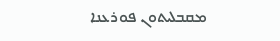ܡܩܒܠܝܬܘܢ ܦܘܪܥܢܐ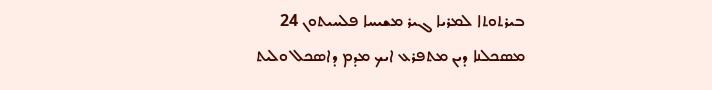ܒܝܪܬܘܬܐ ܠܡܪܝܐ ܓܝܪ ܡܫܝܚܐ ܦܠܚܝܬܘܢ 24
ܡܤܟܠܢܐ ܕܝܢ ܡܬܦܪܥ ܐܝܟ ܡܕܡ ܕܐܤܟܠ ܘܠܝܬ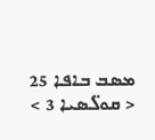ܡܤܒ ܒܐܦܐ 25
< ܩܘܠ̈ܣܝܐ 3 >